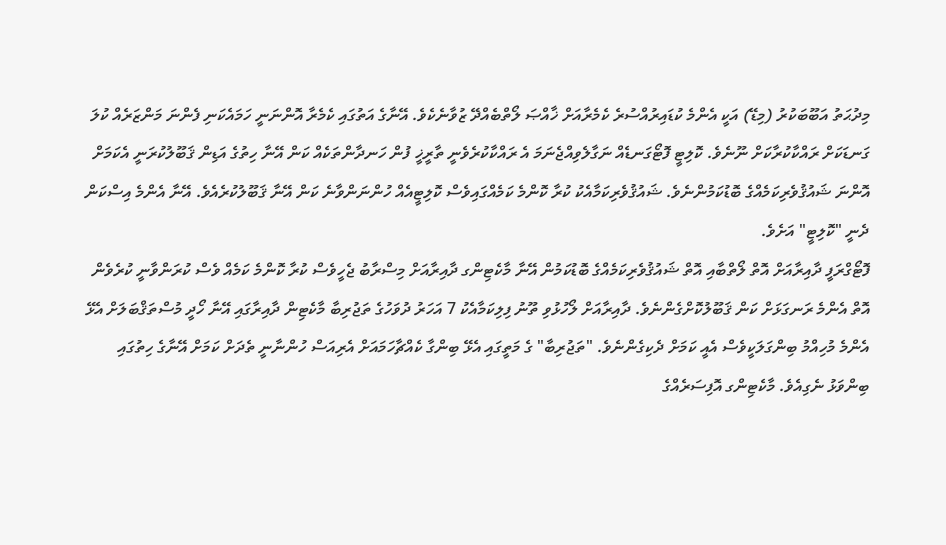މިދުޙަތު އަބޫބަކުރު (މިޑޭ) އަކީ އެންމެ ކުޑައިރުއްސުރެ ކެމެރާއަށް ޚާއްޞަ ލޯތްބެއްދޭ ޒުވާނެކެވެ. އޭނާގެ އަތުގައި ކެމެރާ އޮންނަނީ ހަމައެކަނި ފެންނަ މަންޒަރެއް ކުލަ ގަނޑަކަށް ރައްކާކުރާކަށް ނޫނެވެ. ކޮލިޓީ ފޮޓޯގަނޑެއް ނަގާލެވިއްޖެނަމަ އެ ރައްކާކުރެވެނީ ތާރީޚީ ފުން ހަނދާންތަކެއް ކަން އޭނާ ހިތުގެ އަޑިން ޤަބޫލުކުރަނީ އެކަމަށް އޮންނަ ޝައުޤުވެރިކަމެއްގެ ބޮޑުކަމުންނެވެ. ޝައުޤުވެރިކަމާއެކު ކުރާ ކޮންމެ ކަމެއްގައިވެސް ކޮލިޓީއެއް ހުންނަންވާނެ ކަން އޭނާ ޤަބޫލުކުރެއެވެ. އޭނާ އެންމެ އިސްކަން ދެނީ "ކޮލިޓީ" އަށެވެ.
ފޮޓޯގްރަފީ ދާއިރާއަށް އޮތް ލޯތްބާއި އޮތް ޝައުޤުވެރިކަމެއްގެ ބޮޑުކަމުން އޭނާ މާކެޓިންގ ދާއިރާއަށް މިސްރާބު ޖެހީވެސް ކުރާ ކޮންމެ ކަމެއް ވެސް ކުރަންވާނީ ކުރެވެން އޮތް އެންމެ ރަނގަޅަށް ކަން ޤަބޫލުކޮށްގެންނެވެ. ދާއިރާއަށް ލޯހުޅުވި ތޫނު ފިލިކަމާއެކު 7 އަހަރު ދުވަހުގެ ތަޖުރިބާ މާކެޓިން ދާއިރާގައި އޭނާ ހޯދީ މުސްތަޤްބަލަށް އެޅޭ އެންމެ މުހިއްމު ބިންގަލަކީވެސް އެއީ ކަމަށް ދެކިގެންނެވެ. "ތަޖުރިބާ" ގެ މަތީގައި އެޅޭ ބިންގާ ކެއްޗާހަމައަށް އެރިއަސް ހުންނާނީ ތެދަށް ކަމަށް އޭނާގެ ހިތުގައި ބިންވަޅު ނެގިއެވެ. މާކެޓިންގ އޮފިސަރެއްގެ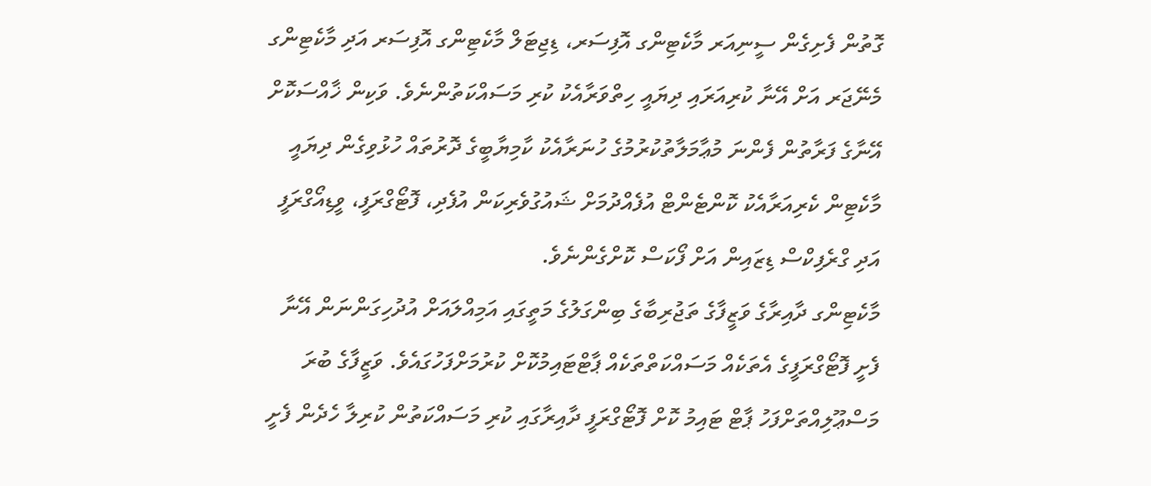ގޮތުން ފެށިގެން ސީނިއަރ މާކެޓިންގ އޮފިސަރ، ޑިޖިޓަލް މާކެޓިންގ އޮފިސަރ އަދި މާކެޓިންގ މެނޭޖަރ އަށް އޭނާ ކުރިއަރައި ދިޔައީ ހިތްވަރާއެކު ކުރި މަސައްކަތުންނެވެ. ވަކިން ޚާއްސަކޮށް އޭނާގެ ފަރާތުން ފެންނަ މުޢާމަލާތުކުރުމުގެ ހުނަރާއެކު ކާމިޔާބީގެ ދޮރުތައް ހުޅުވިގެން ދިޔައީ މާކެޓިން ކެރިއަރާއެކު ކޮންޓެންޓް އުފެއްދުމަށް ޝައުގުވެރިކަން އުފެދި، ފޮޓޯގްރަފީ، ވީޑިއޯގްރަފީ އަދި ގްރެފިކްސް ޑިޒައިން އަށް ފޯކަސް ކޮށްގެންނެވެ.
މާކެޓިންގ ދާއިރާގެ ވަޒީފާގެ ތަޖުރިބާގެ ބިންގަލުގެ މަތީގައި އަމިއްލައަށް އުދުހިގަންނަން އޭނާ ފެށީ ފޮޓޯގްރަފީގެ އެތަކެއް މަސައްކަތްތަކެއް ޕާޓްޓައިމުކޮށް ކުރުމަށްފަހުގައެވެ. ވަޒީފާގެ ބުރަ މަސްޢޫލިއްތަށްފަހު ޕާޓް ޓައިމު ކޮށް ފޮޓޯގްރަފީ ދާއިރާގައި ކުރި މަސައްކަތުން ކުރިލާ ހެދެން ފެށީ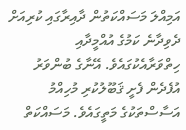އަމިއްލަ މަސައްކަތުން ދާއިރާގައި ކުރިއަށް ދެވިދާނެ ކަމުގެ އުއްމީދާއި ހިތްވަރާއެކުގައެވެ. އޭނާގެ ބުންވަރު އުފެދެން ފެށީ ޤަބޫލުކުރި މުހިއްމު އަސާސްތަކުގެ މަތީގައެވެ. މަސައްކަތް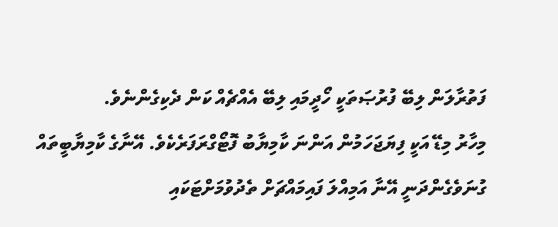ފަތުރާލަން ލިބޭ ފުރުޞަތަކީ ހޯދީމައި ލިބޭ އެއްޗެއް ކަން ދެކިގެންނެވެ.
މިހާރު މިޑޭ އަކީ ފިޔަޖަހަމުން އަންނަ ކާމިޔާބު ފޮޓޯގްރަފަރެކެވެ. އޭނާގެ ކާމިޔާބީތައް ގުނަވެގެންދަނީ އޭނާ އަމިއްލަ ފައިމައްޗަށް ތެދުވުމަށްޓަކައި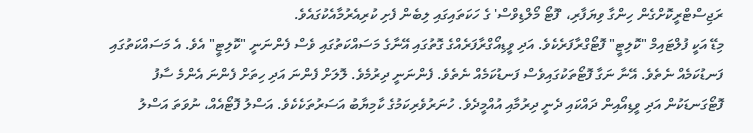ރަޖިސްޓްރީކޮށްގެން ހިންގާ ވިޔަފާރި، 'ފޮޓޯ މޯލްޑިވްސް' ގެ ހަކަތައިގައި ލިބެން ފެށި ކުރިއެރުމާއެކުގައެވެ.
މިޑޭ އަކީ ފުލްޓައިމް "ކޮލިޓީ" ފޮޓޯގްރާފަރެކެވެ. އަދި ވީޑިއޯގްރާފަރެއްގެ ގޮތުގައި އޭނާގެ މަސައްކަތުގައި ވެސް ފެންނަނީ "ކޮލިޓީ" އެވެ. އެ މަސައްކަތުގައި ފަނޑުކަމެއް ނެތެވެ. އޭނާ ނަގާ ފޮޓޯތަކުގައިވެސް ފަނޑުކަމެއް ނެތެވެ. ފެންނަނީ ދިރުމެވެ. ލޮލަށް ފެންނަ އަދި ހިތަށް ފެންނަ އެންމެ ސާފު ފޮޓޯގަނޑަކުން އަދި ވީޑިއޯއިން ދައްކައި ދެނީ ދިރުމާއި އުއްމީދެވެ. ހުނަރުވެރިކަމުގެ ކާމިޔާބު އަސަރުތަކެކެވެ. އަސްލު ފޮޓޯއެއް، ނުވަތަ އަސްލު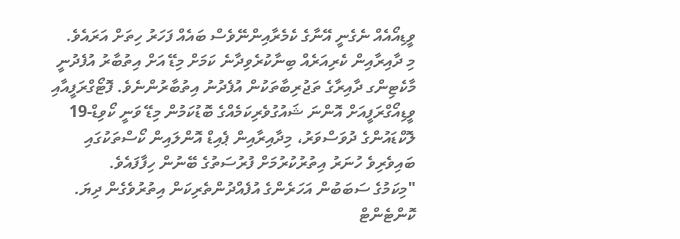ވީޑިއޯއެއް ނެގެނީ އޭނާގެ ކެމެރާއިންނޭވެސް ބައެއް ފަހަރު ހިތަށް އަރައެވެ.
މި ދާއިރާއިން ކެރިއަރެއް ބިނާކުރެވިދާނެ ކަމަށް މިޑޭ އަށް އިތުބާރު އުފެދުނީ މާކެޓިންގ ދާއިރާގެ ތަޖުރިބާތަކުން އުފެދުނު އިތުބާރުންނެވެ. ފޮޓޯގްރަފީއާއި ވީޑިއޯގްރަފީއަށް އޮންނަ ޝައުގުވެރިކަމެއްގެ ބޮޑުކަމުން މިޑޭ ވަނީ ކޯވިޑް-19 ލޮކްޑައުންގެ ދުވަސްވަރު، މިދާއިރާއިން ޕެއިޑް އޮންލައިން ކޯސްތަކުގައި ބައިވެރިވެ ހުނަރު އިތުރުކުރުމަށް ފުރުސަތުގެ ބޭނުން ހިފާފައެވެ.
"މިކަމުގެ ސަބަބުން އަހަރެންގެ އުފެއްދުންތެރިކަން އިތުރުވެގެން ދިޔަ. ކޮންޓެންޓް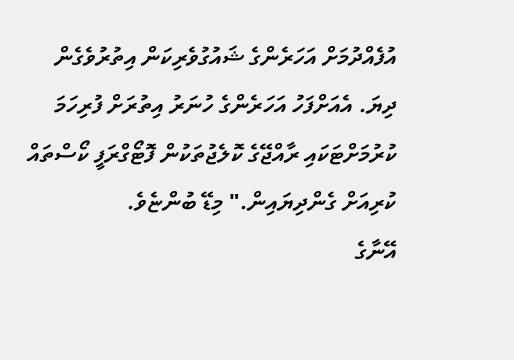އުފެއްދުމަށް އަހަރެންގެ ޝައުގުވެރިކަން އިތުރުވެގެން ދިޔަ. އެއަށްފަހު އަހަރެންގެ ހުނަރު އިތުރަށް ފުރިހަމަ ކުރުމަށްޓަކައި ރާއްޖޭގެ ކޮލެޖުތަކުން ފޮޓޯގްރަފީ ކޯސްތައް ކުރިއަށް ގެންދިޔައިން." މިޑޭ ބުންޏެވެ.
އޭނާގެ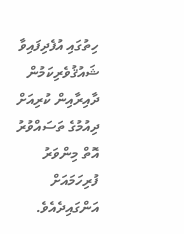ހިތުގައި އުފެދިފައިވާ ޝައުޤުވެރިކަމުން ދާއިރާއިން ކުރިއަށް ދިއުމުގެ ތަސައްވުރު އޮތް މިންވަރު ފުރިހަމައަށް އަންގައިދެއެވެ.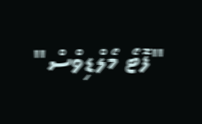"ފޮޓޯ މޯލްޑިވްސް"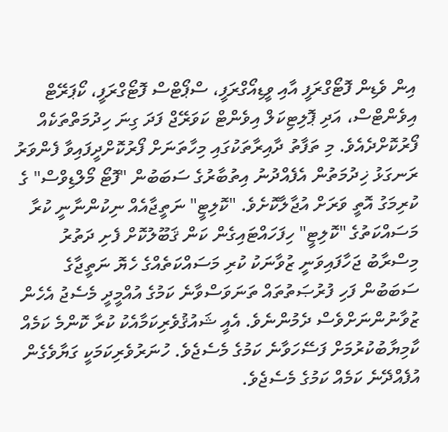އިން ވެޑިން ފޮޓޯގްރަފީ އާއި ވީޑިއޯގްރަފީ، ސްޕޯޓްސް ފޮޓޯގްރަފީ، ކޯޕަރޭޓް އިވެންޓްސް، އަދި ޕޮލިޓިކަލް އިވެންޓް ކަވަރޭޖް ފަދަ ގިނަ ހިދުމަތްތަކެއް ފޯރުކޮށްދެއެވެ. މި ތަފާތު ދާއިރާތަކުގައި މިހާތަނަށް ފޯރުކޮށްދީފައިވާ ފެންވަރު ރަނގަޅު ޚިދުމަތުން އެފެއްދުނު އިތުބާރުގެ ސަބަބުން "ފޮޓޯ މޯލްޑިވްސް" ގެ ކުރިމަގު އޮތީ ވަރަށް އުޖާލާކޮށެވެ. "ކޮލިޓީ" ނަތީޖާއެއް ނިކުންނާނީ ކުރާ މަސައްކަތުގެ "ކޮލިޓީ" ހިފަހައްޓައިގެން ކަން ޤަބޫލުކޮށް ފެށި ދަތުރު މިސްރާބު ޖަހާފައިވަނީ ޒުވާނަކު ކުރި މަސައްކަތެއްގެ ހެޔޮ ނަތީޖާގެ ސަބަބުން ފަހި ފުރުޞަތުތައް ތަނަވަސްވާނެ ކަމުގެ އުއްމީދީ މެސެޖު އެހެން ޒުވާނުންނަށްވެސް ދެމުންނެވެ. އެއީ ޝައުޤުވެރިކަމާއެކު ކުރާ ކޮންމެ ކަމެއް ކާމިޔާބުކުރުމަށް ފަސޭހަވާނެ ކަމުގެ މެސެޖެވެ. ހުނަރުވެރިކަމަކީ ގަޔާވެގެން އުފެއްދޭނެ ކަމެއް ކަމުގެ މެސެޖެވެ.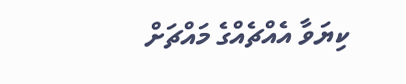ކިޔަވާ އެއްޗެއްގެ މައްޗަށް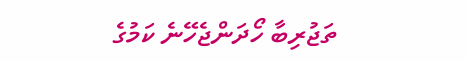ތަޖުރިބާ ހޯދަންޖެހޭނެ ކަމުގެ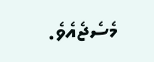މެސެޖެއެވެ.